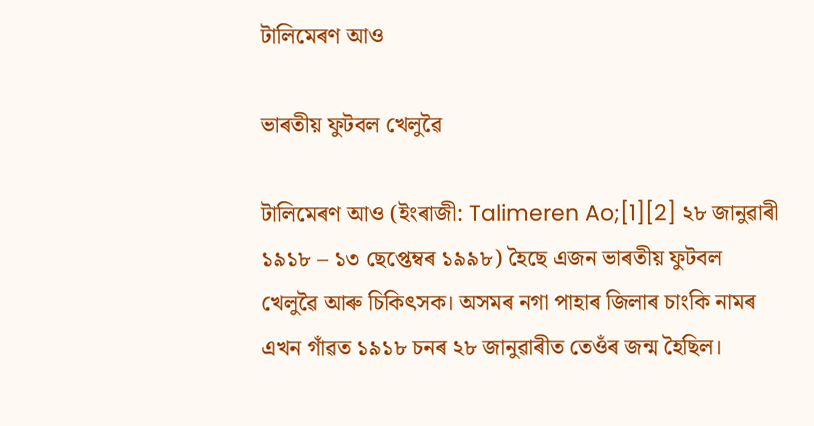টালিমেৰণ আও

ভাৰতীয় ফুটবল খেলুৱৈ

টালিমেৰণ আও (ইংৰাজী: Talimeren Ao;[1][2] ২৮ জানুৱাৰী ১৯১৮ – ১৩ ছেপ্তেম্বৰ ১৯৯৮) হৈছে এজন ভাৰতীয় ফুটবল খেলুৱৈ আৰু চিকিৎসক। অসমৰ নগা পাহাৰ জিলাৰ চাংকি নামৰ এখন গাঁৱত ১৯১৮ চনৰ ২৮ জানুৱাৰীত তেওঁৰ জন্ম হৈছিল।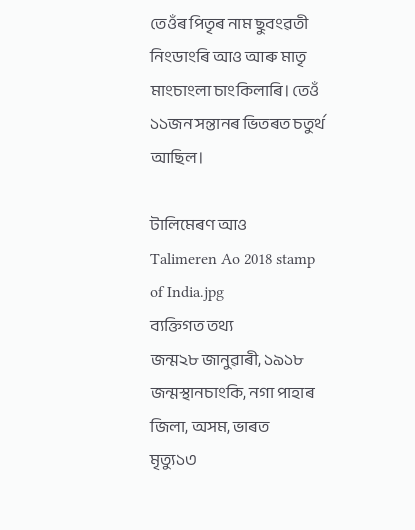তেওঁৰ পিতৃৰ নাম ছুবংৱতী নিংডাংৰি আও আৰু মাতৃ মাংচাংলা চাংকিলাৰি। তেওঁ ১১জন সন্তানৰ ভিতৰত চতুৰ্থ আছিল।

টালিমেৰণ আও
Talimeren Ao 2018 stamp of India.jpg
ব্যক্তিগত তথ্য
জন্ম২৮ জানুৱাৰী, ১৯১৮
জন্মস্থানচাংকি, নগা পাহাৰ জিলা, অসম, ভাৰত
মৃত্যু১৩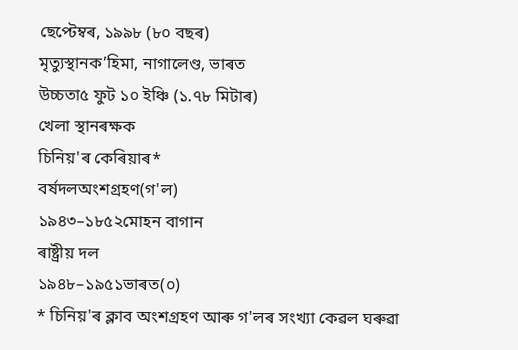ছেপ্টেম্বৰ, ১৯৯৮ (৮০ বছৰ)
মৃত্যুস্থানক’হিমা, নাগালেণ্ড, ভাৰত
উচ্চতা৫ ফুট ১০ ইঞ্চি (১.৭৮ মিটাৰ)
খেলা স্থানৰক্ষক
চিনিয়'ৰ কেৰিয়াৰ*
বৰ্ষদলঅংশগ্ৰহণ(গ'ল)
১৯৪৩–১৮৫২মোহন বাগান
ৰাষ্ট্ৰীয় দল
১৯৪৮–১৯৫১ভাৰত(০)
* চিনিয়'ৰ ক্লাব অংশগ্ৰহণ আৰু গ'লৰ সংখ্যা কেৱল ঘৰুৱা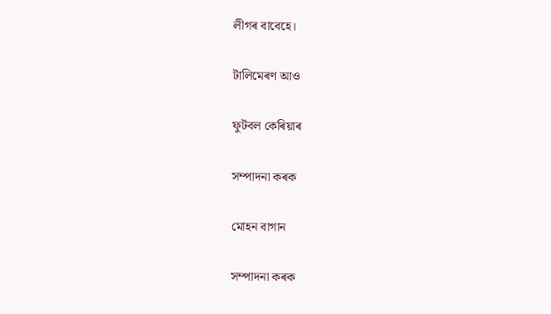লীগৰ বাবেহে।

টালিমেৰণ আও

ফুটবল কেৰিয়াৰ

সম্পাদনা কৰক

মোহন বাগান

সম্পাদনা কৰক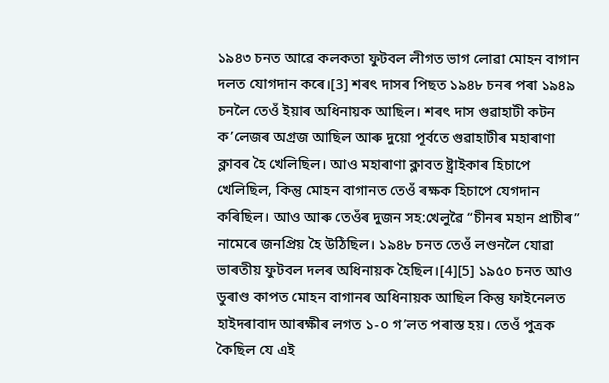১৯৪৩ চনত আৱে কলকতা ফুটবল লীগত ভাগ লোৱা মোহন বাগান দলত যোগদান কৰে।[3] শৰৎ দাসৰ পিছত ১৯৪৮ চনৰ পৰা ১৯৪৯ চনলৈ তেওঁ ইয়াৰ অধিনায়ক আছিল। শৰৎ দাস গুৱাহাটী কটন ক’লেজৰ অগ্ৰজ আছিল আৰু দুয়ো পূৰ্বতে গুৱাহাটীৰ মহাৰাণা ক্লাবৰ হৈ খেলিছিল। আও মহাৰাণা ক্লাবত ষ্ট্ৰাইকাৰ হিচাপে খেলিছিল, কিন্তু মোহন বাগানত তেওঁ ৰক্ষক হিচাপে যেগদান কৰিছিল। আও আৰু তেওঁৰ দুজন সহ:খেলুৱৈ “চীনৰ মহান প্ৰাচীৰ” নামেৰে জনপ্ৰিয় হৈ উঠিছিল। ১৯৪৮ চনত তেওঁ লণ্ডনলৈ যোৱা ভাৰতীয় ফুটবল দলৰ অধিনায়ক হৈছিল।[4][5] ১৯৫০ চনত আও ডুৰাণ্ড কাপত মোহন বাগানৰ অধিনায়ক আছিল কিন্তু ফাইনেলত হাইদৰাবাদ আৰক্ষীৰ লগত ১-০ গ’লত পৰাস্ত হয়। তেওঁ পুত্ৰক কৈছিল যে এই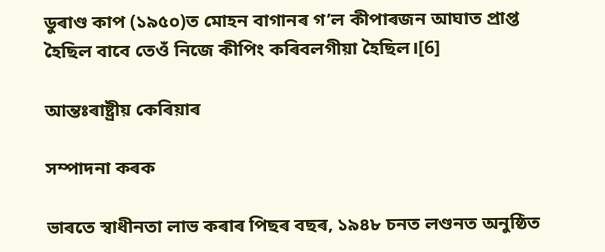ডুৰাণ্ড কাপ (১৯৫০)ত মোহন বাগানৰ গ’ল কীপাৰজন আঘাত প্ৰাপ্ত হৈছিল বাবে তেওঁ নিজে কীপিং কৰিবলগীয়া হৈছিল।[6]

আন্তঃৰাষ্ট্ৰীয় কেৰিয়াৰ

সম্পাদনা কৰক

ভাৰতে স্বাধীনতা লাভ কৰাৰ পিছৰ বছৰ, ১৯৪৮ চনত লণ্ডনত অনুষ্ঠিত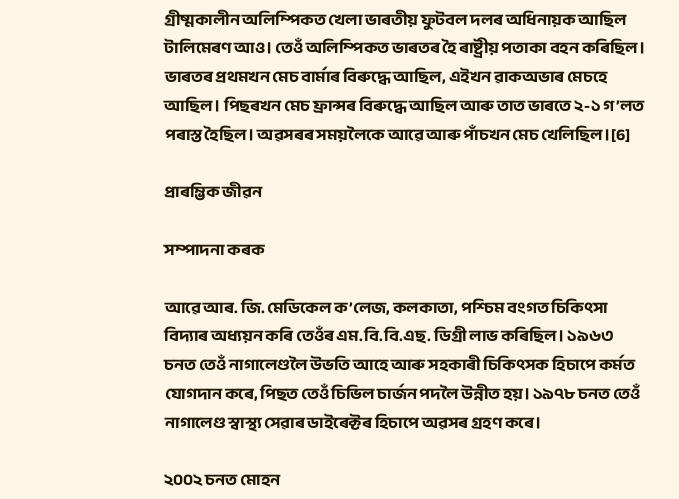গ্ৰীষ্মকালীন অলিম্পিকত খেলা ভাৰতীয় ফুটবল দলৰ অধিনায়ক আছিল টালিমেৰণ আও। তেওঁ অলিম্পিকত ভাৰতৰ হৈ ৰাষ্ট্ৰীয় পতাকা বহন কৰিছিল। ভাৰতৰ প্ৰথমখন মেচ বাৰ্মাৰ বিৰুদ্ধে আছিল, এইখন ৱাকঅভাৰ মেচহে আছিল। পিছৰখন মেচ ফ্ৰান্সৰ বিৰুদ্ধে আছিল আৰু তাত ভাৰতে ২-১ গ’লত পৰাস্ত হৈছিল। অৱসৰৰ সময়লৈকে আৱে আৰু পাঁচখন মেচ খেলিছিল।[6]

প্ৰাৰম্ভিক জীৱন

সম্পাদনা কৰক

আৱে আৰ. জি. মেডিকেল ক’লেজ, কলকাতা, পশ্চিম বংগত চিকিৎসা বিদ্যাৰ অধ্যয়ন কৰি তেওঁৰ এম.বি.বি.এছ. ডিগ্ৰী লাভ কৰিছিল। ১৯৬৩ চনত তেওঁ নাগালেণ্ডলৈ উভতি আহে আৰু সহকাৰী চিকিৎসক হিচাপে কৰ্মত যোগদান কৰে, পিছত তেওঁ চিভিল চাৰ্জন পদলৈ উন্নীত হয়। ১৯৭৮ চনত তেওঁ নাগালেণ্ড স্বাস্থ্য সেৱাৰ ডাইৰেক্টৰ হিচাপে অৱসৰ গ্ৰহণ কৰে।

২০০২ চনত মোহন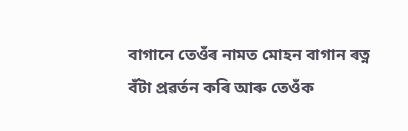বাগানে তেওঁৰ নামত মোহন বাগান ৰত্ন বঁটা প্ৰৱৰ্তন কৰি আৰু তেওঁক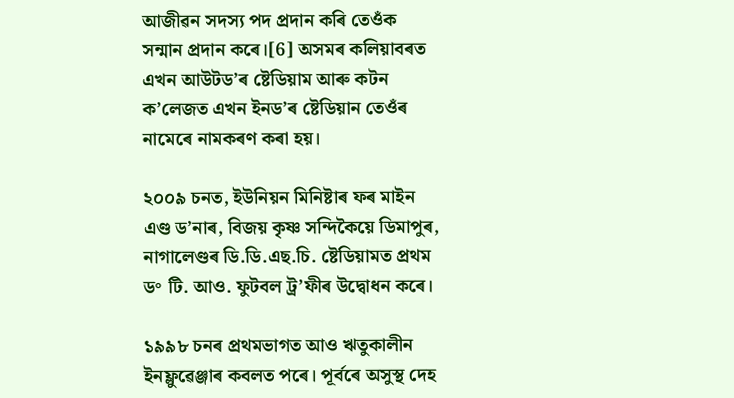আজীৱন সদস্য পদ প্ৰদান কৰি তেওঁক সন্মান প্ৰদান কৰে।[6] অসমৰ কলিয়াবৰত এখন আউটড’ৰ ষ্টেডিয়াম আৰু কটন ক’লেজত এখন ইনড’ৰ ষ্টেডিয়ান তেওঁৰ নামেৰে নামকৰণ কৰা হয়।

২০০৯ চনত, ইউনিয়ন মিনিষ্টাৰ ফৰ মাইন এণ্ড ড’নাৰ, বিজয় কৃষ্ণ সন্দিকৈয়ে ডিমাপুৰ, নাগালেণ্ডৰ ডি.ডি.এছ.চি. ষ্টেডিয়ামত প্ৰথম ড॰ টি. আও. ফুটবল ট্ৰ’ফীৰ উদ্বোধন কৰে।

১৯৯৮ চনৰ প্ৰথমভাগত আও ঋতুকালীন ইনফ্লুৱেঞ্জাৰ কবলত পৰে। পূৰ্বৰে অসুস্থ দেহ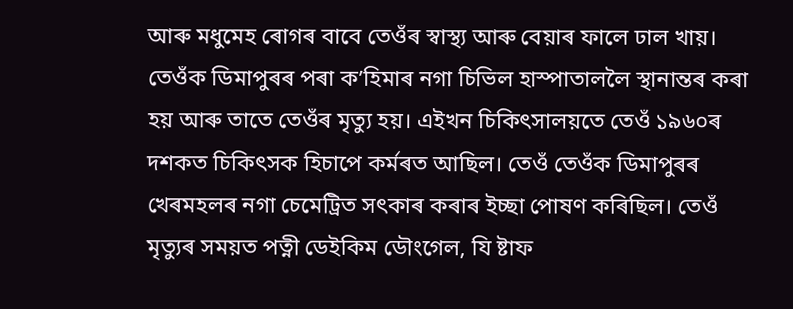আৰু মধুমেহ ৰোগৰ বাবে তেওঁৰ স্বাস্থ্য আৰু বেয়াৰ ফালে ঢাল খায়। তেওঁক ডিমাপুৰৰ পৰা ক’হিমাৰ নগা চিভিল হাস্পাতাললৈ স্থানান্তৰ কৰা হয় আৰু তাতে তেওঁৰ মৃত্যু হয়। এইখন চিকিৎসালয়তে তেওঁ ১৯৬০ৰ দশকত চিকিৎসক হিচাপে কৰ্মৰত আছিল। তেওঁ তেওঁক ডিমাপুৰৰ খেৰমহলৰ নগা চেমেট্ৰিত সৎকাৰ কৰাৰ ইচ্ছা পোষণ কৰিছিল। তেওঁ মৃত্যুৰ সময়ত পত্নী ডেইকিম ডৌংগেল, যি ষ্টাফ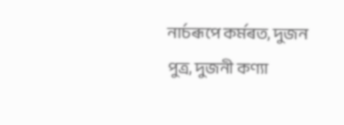নাৰ্চৰূপে কৰ্মৰত, দুজন পুত্ৰ, দুজনী কণ্যা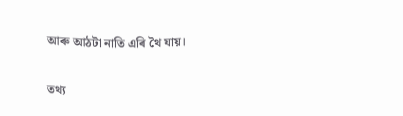আৰু আঠটা নাতি এৰি থৈ যায়।

তথ্য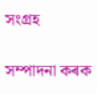সংগ্ৰহ

সম্পাদনা কৰক